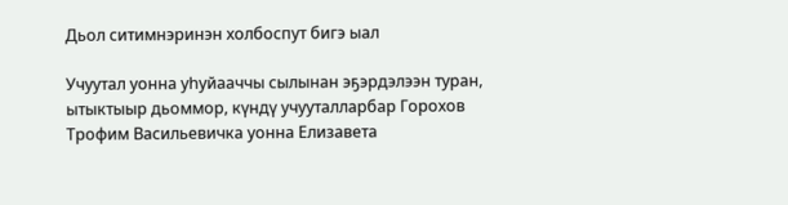Дьол ситимнэринэн холбоспут бигэ ыал

Учуутал уонна уһуйааччы сылынан эҕэрдэлээн туран, ытыктыыр дьоммор, күндү учууталларбар Горохов Трофим Васильевичка уонна Елизавета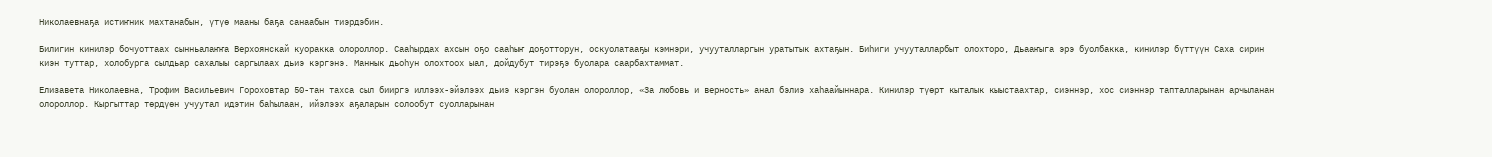Николаевнаҕа истиҥник махтанабын, үтүө мааны баҕа санаабын тиэрдэбин.

Билигин кинилэр бочуоттаах сынньалаҥҥа Верхоянскай куоракка олороллор. Сааһырдах ахсын оҕо сааһыҥ доҕотторун, оскуолатааҕы кэмнэри, учууталларгын уратытык ахтаҕын. Биһиги учууталларбыт олохторо, Дьааҥыга эрэ буолбакка, кинилэр бүттүүн Саха сирин киэн туттар, холобурга сылдьар сахалыы саргылаах дьиэ кэргэнэ. Маннык дьоһун олохтоох ыал, дойдубут тирэҕэ буолара саарбахтаммат.

Елизавета Николаевна, Трофим Васильевич Гороховтар 50-тан тахса сыл бииргэ иллээх-эйэлээх дьиэ кэргэн буолан олороллор, «За любовь и верность» анал бэлиэ хаһаайыннара. Кинилэр түөрт кыталык кыыстаахтар, сиэннэр, хос сиэннэр тапталларынан арчыланан олороллор. Кыргыттар төрдүөн учуутал идэтин баһылаан, ийэлээх аҕаларын солообут суолларынан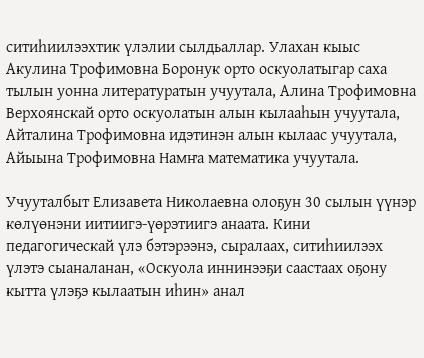ситиһиилээхтик үлэлии сылдьаллар. Улахан кыыс Акулина Трофимовна Боронук орто оскуолатыгар саха тылын уонна литературатын учуутала, Алина Трофимовна Верхоянскай орто оскуолатын алын кылааһын учуутала, Айталина Трофимовна идэтинэн алын кылаас учуутала, Айыына Трофимовна Намҥа математика учуутала.

Учууталбыт Елизавета Николаевна олоҕун 30 сылын үүнэр көлүөнэни иитиигэ-үөрэтиигэ анаата. Кини педагогическай үлэ бэтэрээнэ, сыралаах, ситиһиилээх үлэтэ сыаналанан, «Оскуола иннинээҕи саастаах оҕону кытта үлэҕэ кылаатын иһин» анал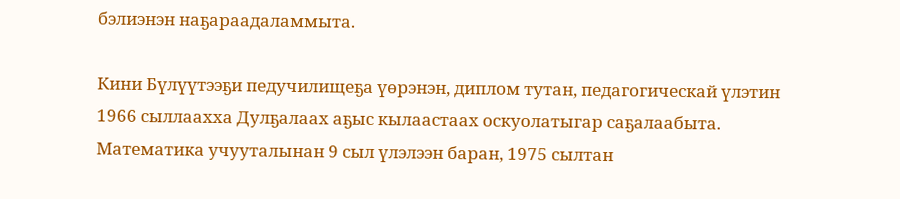бэлиэнэн наҕараадаламмыта.

Кини Бүлүүтээҕи педучилищеҕа үөрэнэн, диплом тутан, педагогическай үлэтин 1966 сыллаахха Дулҕалаах аҕыс кылаастаах оскуолатыгар саҕалаабыта. Математика учууталынан 9 сыл үлэлээн баран, 1975 сылтан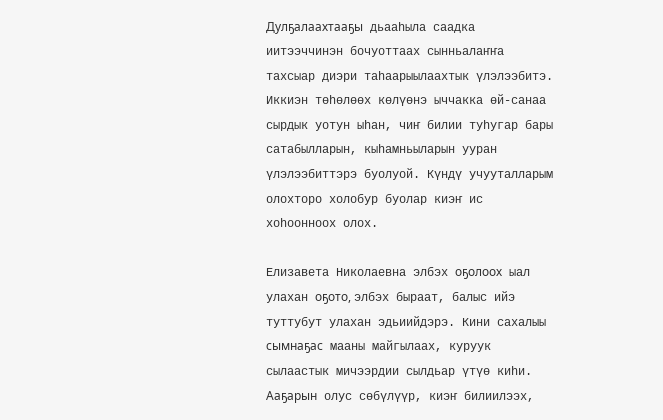Дулҕалаахтааҕы дьааһыла саадка иитээччинэн бочуоттаах сынньалаҥҥа тахсыар диэри таһаарыылаахтык үлэлээбитэ. Иккиэн төһөлөөх көлүөнэ ыччакка өй-санаа сырдык уотун ыһан, чиҥ билии туһугар бары сатабылларын, кыһамньыларын ууран үлэлээбиттэрэ буолуой. Күндү учууталларым олохторо холобур буолар киэҥ ис хоһоонноох олох.

Елизавета Николаевна элбэх оҕолоох ыал улахан оҕото, элбэх быраат, балыс ийэ туттубут улахан эдьиийдэрэ. Кини сахалыы сымнаҕас мааны майгылаах, куруук сылаастык мичээрдии сылдьар үтүө киһи. Ааҕарын олус сөбүлүүр, киэҥ билиилээх,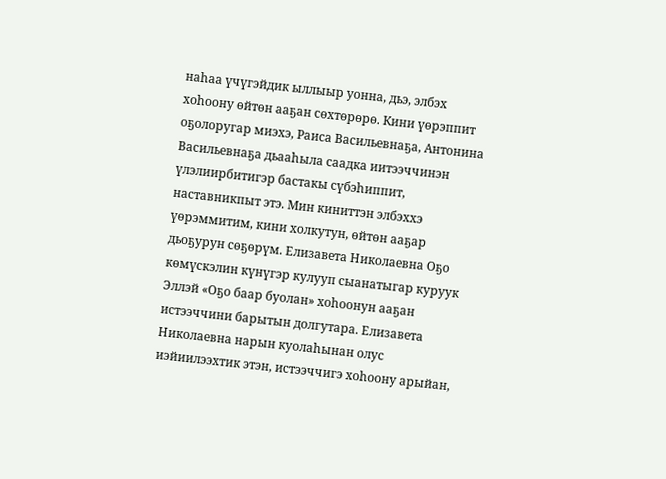наһаа үчүгэйдик ыллыыр уонна, дьэ, элбэх хоһоону өйтөн ааҕан сөхтөрөрө. Кини үөрэппит оҕолоругар миэхэ, Раиса Васильевнаҕа, Антонина Васильевнаҕа дьааһыла саадка иитээччинэн үлэлиирбитигэр бастакы сүбэһиппит, наставникпыт этэ. Мин киниттэн элбэххэ үөрэммитим, кини холкутун, өйтөн ааҕар дьоҕурун сөҕөрүм. Елизавета Николаевна Оҕо көмүскэлин күнүгэр кулууп сыанатыгар куруук Эллэй «Оҕо баар буолан» хоһоонун ааҕан истээччини барытын долгутара. Елизавета Николаевна нарын куолаһынан олус иэйиилээхтик этэн, истээччигэ хоһоону арыйан,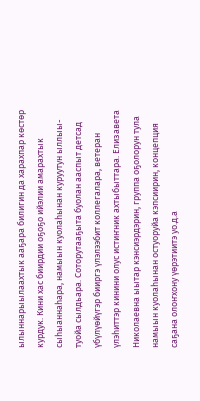ылыннарыылаахтык ааҕара билигин да харахпар көстөр курдук. Кини хас биирдии оҕоҕо ийэлии амарахтык сыһыаннаһара, намыын куолаһынан куруутун ыллыы-туойа сылдьара. Соторутааҕыта буолан ааспыт детсад үбүлүөйүгэр бииргэ үлэлээбит коллегалара, ветеран үлэһиттэр кинини олус истиҥник ахтыбыттара. Елизавета Николаевна ыытар кэнсиэрдэрин, группа оҕолорун тула намыын куолаһынан остуоруйа кэпсиирин, концепция саҕана олоҥхону үөрэтиитэ уо.д.а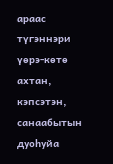араас түгэннэри үөрэ-көтө ахтан, кэпсэтэн, санаабытын дуоһуйа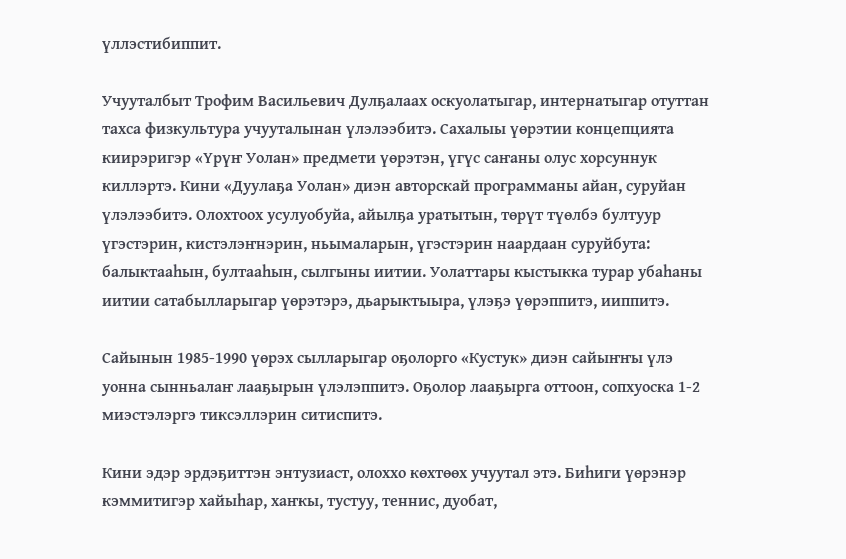үллэстибиппит.

Учууталбыт Трофим Васильевич Дулҕалаах оскуолатыгар, интернатыгар отуттан тахса физкультура учууталынан үлэлээбитэ. Сахалыы үөрэтии концепцията киирэригэр «Үрүҥ Уолан» предмети үөрэтэн, үгүс саҥаны олус хорсуннук киллэртэ. Кини «Дуулаҕа Уолан» диэн авторскай программаны айан, суруйан үлэлээбитэ. Олохтоох усулуобуйа, айылҕа уратытын, төрүт түөлбэ бултуур үгэстэрин, кистэлэҥнэрин, ньымаларын, үгэстэрин наардаан суруйбута: балыктааһын, бултааһын, сылгыны иитии. Уолаттары кыстыкка турар убаһаны иитии сатабылларыгар үөрэтэрэ, дьарыктыыра, үлэҕэ үөрэппитэ, ииппитэ.

Сайынын 1985-1990 үөрэх сылларыгар оҕолорго «Кустук» диэн сайыҥҥы үлэ уонна сынньалаҥ лааҕырын үлэлэппитэ. Оҕолор лааҕырга оттоон, сопхуоска 1-2 миэстэлэргэ тиксэллэрин ситиспитэ.

Кини эдэр эрдэҕиттэн энтузиаст, олоххо көхтөөх учуутал этэ. Биһиги үөрэнэр кэммитигэр хайыһар, хаҥкы, тустуу, теннис, дуобат,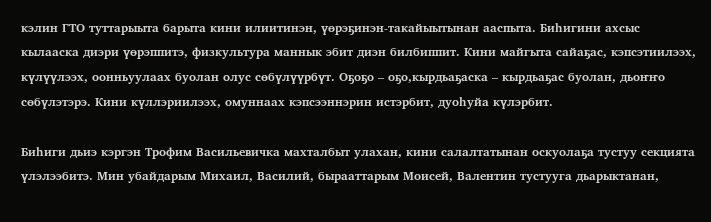кэлин ГТО туттарыыта барыта кини илиитинэн, үөрэҕинэн-такайыытынан ааспыта. Биһигини ахсыс кылааска диэри үөрэппитэ, физкультура маннык эбит диэн билбиппит. Кини майгыта сайаҕас, кэпсэтиилээх, күлүүлээх, оонньуулаах буолан олус сөбүлүүрбүт. Оҕоҕо – оҕо,кырдьаҕаска – кырдьаҕас буолан, дьоҥҥо сөбүлэтэрэ. Кини күллэриилээх, омуннаах кэпсээннэрин истэрбит, дуоһуйа күлэрбит.

Биһиги дьиэ кэргэн Трофим Васильевичка махталбыт улахан, кини салалтатынан оскуолаҕа тустуу секцията үлэлээбитэ. Мин убайдарым Михаил, Василий, бырааттарым Моисей, Валентин тустууга дьарыктанан,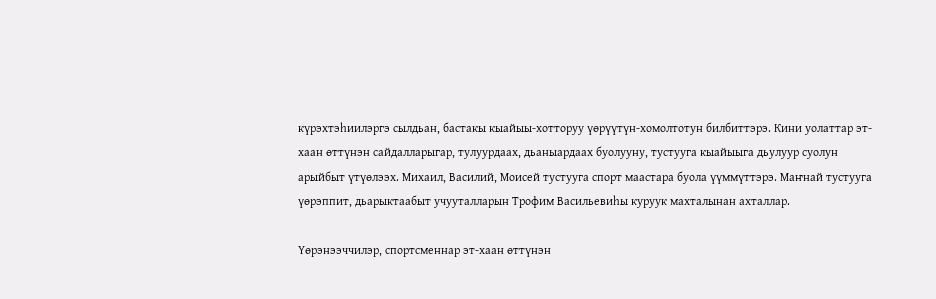күрэхтэһиилэргэ сылдьан, бастакы кыайыы-хотторуу үөрүүтүн-хомолтотун билбиттэрэ. Кини уолаттар эт-хаан өттүнэн сайдалларыгар, тулуурдаах, дьаныардаах буолууну, тустууга кыайыыга дьулуур суолун арыйбыт үтүөлээх. Михаил, Василий, Моисей тустууга спорт маастара буола үүммүттэрэ. Маҥнай тустууга үөрэппит, дьарыктаабыт учууталларын Трофим Васильевиһы куруук махталынан ахталлар.

Үөрэнээччилэр, спортсменнар эт-хаан өттүнэн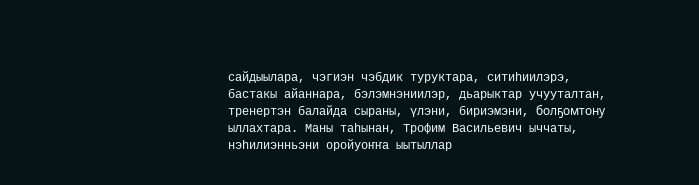сайдыылара, чэгиэн чэбдик туруктара, ситиһиилэрэ, бастакы айаннара, бэлэмнэниилэр, дьарыктар учууталтан, тренертэн балайда сыраны, үлэни, бириэмэни, болҕомтону ыллахтара. Маны таһынан, Трофим Васильевич ыччаты, нэһилиэнньэни оройуоҥҥа ыытыллар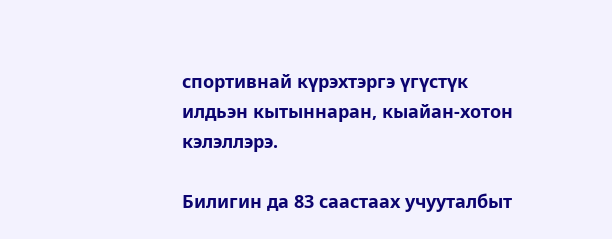спортивнай күрэхтэргэ үгүстүк илдьэн кытыннаран, кыайан-хотон кэлэллэрэ.

Билигин да 83 саастаах учууталбыт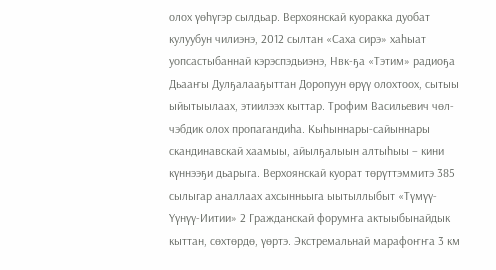олох үөһүгэр сылдьар. Верхоянскай куоракка дуобат кулуубун чилиэнэ, 2012 сылтан «Саха сирэ» хаһыат уопсастыбаннай кэрэспэдьиэнэ, Нвк-ҕа «Тэтим» радиоҕа Дьааҥы Дулҕалааҕыттан Доропуун өрүү олохтоох, сытыы ыйытыылаах, этиилээх кыттар. Трофим Васильевич чөл-чэбдик олох пропагандиһа. Кыһыннары-сайыннары скандинавскай хаамыы, айылҕалыын алтыһыы – кини күннээҕи дьарыга. Верхоянскай куорат төрүттэммитэ 385 сылыгар аналлаах ахсынньыга ыытыллыбыт «Түмүү-Үүнүү-Иитии» 2 Гражданскай форумҥа актыыбынайдык кыттан, сөхтөрдө, үөртэ. Экстремальнай марафоҥҥа 3 км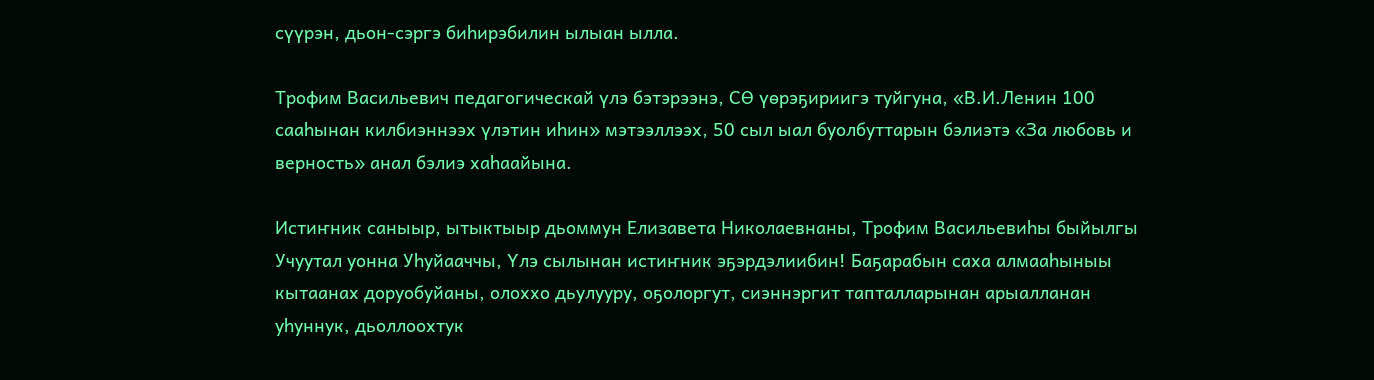сүүрэн, дьон-сэргэ биһирэбилин ылыан ылла.

Трофим Васильевич педагогическай үлэ бэтэрээнэ, СӨ үөрэҕириигэ туйгуна, «В.И.Ленин 100 сааһынан килбиэннээх үлэтин иһин» мэтээллээх, 50 сыл ыал буолбуттарын бэлиэтэ «За любовь и верность» анал бэлиэ хаһаайына.

Истиҥник саныыр, ытыктыыр дьоммун Елизавета Николаевнаны, Трофим Васильевиһы быйылгы Учуутал уонна Уһуйааччы, Үлэ сылынан истиҥник эҕэрдэлиибин! Баҕарабын саха алмааһыныы кытаанах доруобуйаны, олоххо дьулууру, оҕолоргут, сиэннэргит тапталларынан арыалланан уһуннук, дьоллоохтук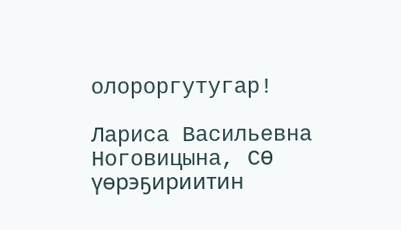олороргутугар!

Лариса Васильевна Ноговицына, СӨ үөрэҕириитин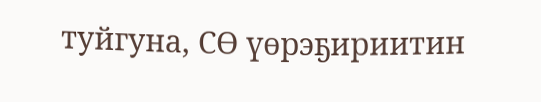туйгуна, СӨ үөрэҕириитин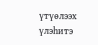үтүөлээх үлэһитэ